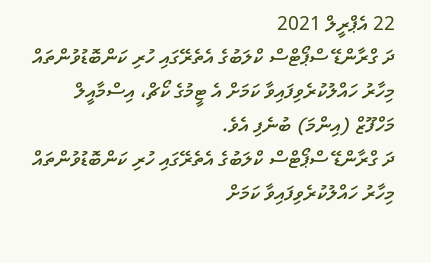22 އެޕްރީލް 2021
ދަ ގްރާންޑޭ ސްޕޯޓްސް ކްލަބުގެ އެތެރޭގައި ހުރި ކަންބޮޑުވުންތައް މިހާރު ހައްލުކުރެވިފައިވާ ކަމަށް އެ ޓީމުގެ ކޯޗް، އިސްމާއީލް މަހްފޫޒް (އިންމަ) ބުނެފި އެވެ.
ދަ ގްރާންޑޭ ސްޕޯޓްސް ކްލަބުގެ އެތެރޭގައި ހުރި ކަންބޮޑުވުންތައް މިހާރު ހައްލުކުރެވިފައިވާ ކަމަށް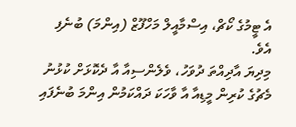އެ ޓީމުގެ ކޯޗް، އިސްމާއީލް މަހްފޫޒް (އިންމަ) ބުނެފި އެވެ.
މިދިޔަ އާދިއްތަ ދުވަހު، ވެލެންސިއާ އާ ދެކޮޅަށް ކުޅުނު މެޗުގެ ކުރިން މީޑިއާ އާ ވާހަކަ ދައްކަމުން އިންމަ ބުނެފައި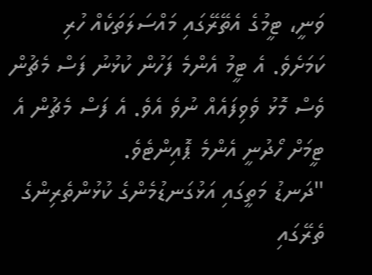ވަނީ، ޓީމުގެ އެތޭރޭގައި މައްސަލަތަކެއް ހުރި ކަމަށެވެ. އެ ޓީމު އެންމެ ފަހުން ކުޅުނު ފަސް މެޗުން ވެސް މޮޅު ވެވިފައެއް ނުވެ އެވެ. އެ ފަސް މެޗުން އެ ޓީމަށް ހޯދުނީ އެންމެ ޕޮއިންޓެވެ.
"ދަނޑު މަތީގައި އަޅުގަނޑުމެންގެ ކުޅުންތެރިންގެ ތެރޭގައި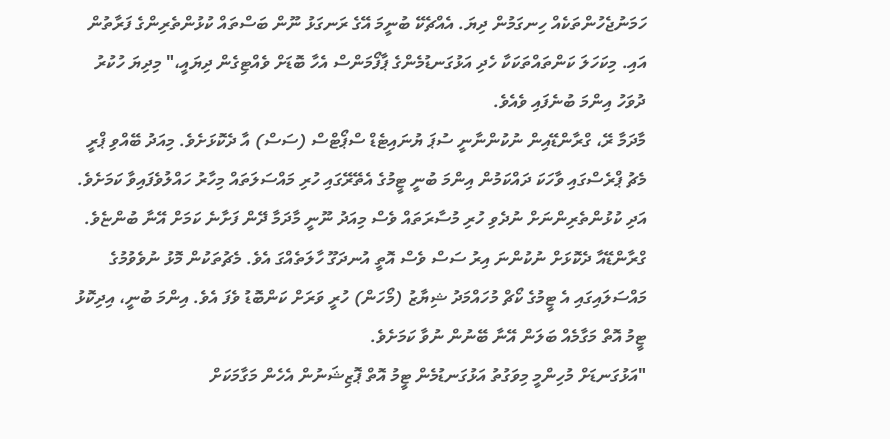ހަމަނުޖެހުންތަކެއް ހިނގަމުން ދިޔަ. އެއްޗެކޭ ބުނީމަ އޭގެ ރަނގަޅު ނޫން ބަސްތައް ކުޅުންތެރިންގެ ފަރާތުން އައި. މިކަހަލަ ކަންތައްތަކަކާ ހެދި އަޅުގަނޑުމެންގެ ޕާފޯމަންސް އެހާ ބޮޑަށް ވެއްޓިގެން ދިޔައީ،" މިދިޔަ ހުކުރު ދުވަހު އިންމަ ބުނެފައި ވެއެވެ.
މާދަމާ ރޭ، ގްރާންޑޭއިން ނުކުންނާނީ ސުޕަ ޔުނައިޓެޑް ސްޕޯޓްސް (ސަސް) އާ ދެކޮޅަށެވެ. މިއަދު ބޭއްވި ޕްރީ މެޗު ޕްރެސްގައި ވާހަކަ ދައްކަމުން އިންމަ ބުނީ ޓީމުގެ އެތޭރޭގައި ހުރި މައްސަލަތައް މިހާރު ހައްލުވެފައިވާ ކަމަށެވެ. އަދި ކުޅުންތެރިންނަށް ނުދެވި ހުރި މުސާރަތައް ވެސް މިއަދު ނޫނީ މާދަމާ ދޭން ފަށާނެ ކަމަށް އޭނާ ބުންޏެވެ.
ގްރާންޑޭއާ ދެކޮޅަށް ނުކުންނަ އިރު ސަސް ވެސް އޮތީ އުނދަގޫ ހާލަތެއްގަ އެވެ. މެޗުތަކުން މޮޅު ނުވެވުމުގެ މައްސަލައިގައި އެ ޓީމުގެ ކޯޗް މުހައްމަދު ޝިޔާޒު (މޯހަން) ހުރީ ވަރަށް ކަންބޮޑު ވެފަ އެވެ. އިންމަ ބުނީ، އިދިކޮޅު ޓީމު އޮތް މަގާމެއް ބަލަން އޭނާ ބޭނުން ނުވާ ކަމަށެވެ.
"އަޅުގަނޑަށް މުހިންމީ މިވަގުތު އަޅުގަނޑުމެން ޓީމު އޮތް ޕޮޒިޝަނުން އެހެން މަގާމަކަށް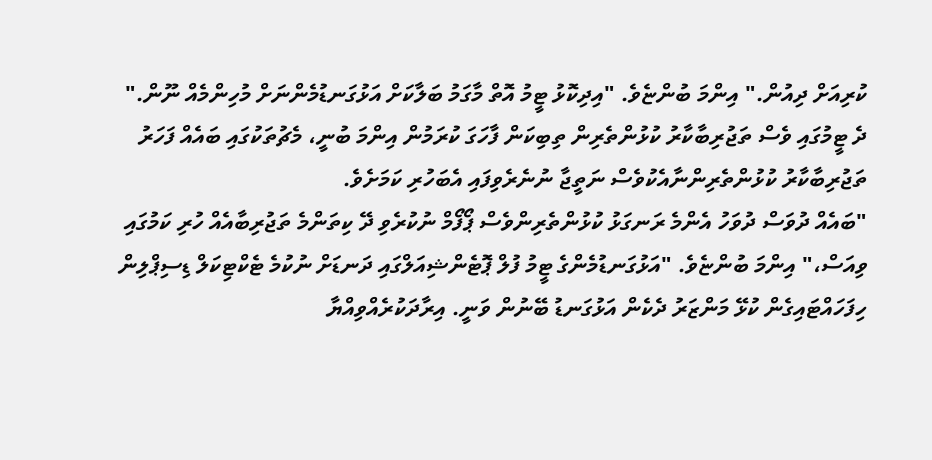ކުރިއަށް ދިއުން." އިންމަ ބުންޏެވެ. "އިދިކޮޅު ޓީމު އޮތް މާގަމު ބަލާކަށް އަޅުގަނޑުމެންނަށް މުހިންމެއް ނޫން."
ދެ ޓީމުގައި ވެސް ތަޖުރިބާކާރު ކުޅުންތެރިން ތިބިކަން ފާހަގަ ކުރަމުން އިންމަ ބުނީ، މެޗުތަކުގައި ބައެއް ފަހަރު ތަޖުރިބާކާރު ކުޅުންތެރިންނާއެކުވެސް ނަތީޖާ ނުނެރެވިފައި އެބަހުރި ކަމަށެވެ.
"ބައެއް ދުވަސް ދުވަހު އެންމެ ރަނގަޅު ކުޅުންތެރިންވެސް ޕޯފޯމް ނުކުރެވި ދޭ ކިތަންމެ ތަޖުރިބާއެއް ހުރި ކަމުގައި ވިއަސް،" އިންމަ ބުންޏެވެ. "އަޅުގަނޑުމެންގެ ޓީމު ފުލް ޕޮޓެންޝިއަލްގައި ދަނޑަށް ނުކުމެ ޓެކްޓިކަލް ޑިސިޕްލިން ހިފަހައްޓައިގެން ކުޅޭ މަންޒަރު ދެކެން އަޅުގަނޑު ބޭނުން ވަނީ. އިރާދަކުރެއްވިއްޔާ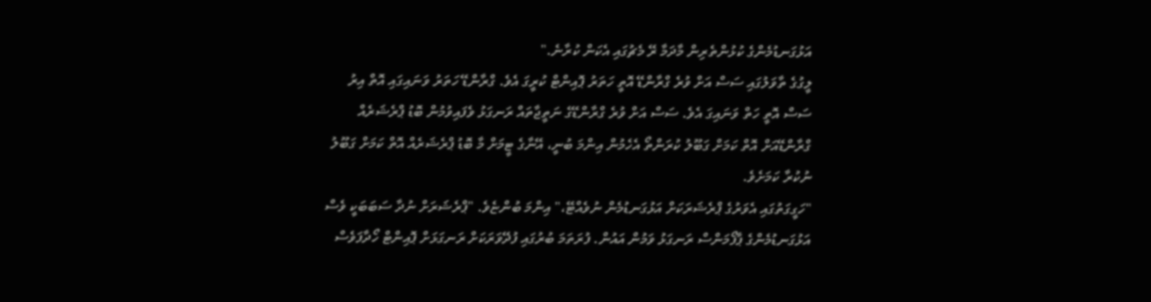އަޅުގަނޑުމެންގެ ކުޅުންތެރިން މާދަމާ ރޭ މެޗުގައި އެކަން ކުރާނެ."
ލީގުގެ ތާވަލުގައި ސަސް އަށް ވުރެ ގްރާންޑޭ އޮތީ ހަތަރު ޕޮއިންޓް ކުރީގަ އެވެ. ގްރާންޑޭ ހަތަރު ވަނައިގައި އޮތް އިރު ސަސް އޮތީ ހަތް ވަނައިގަ އެވެ. ސަސް އަށް ވުރެ ގްރާންޑޭގެ ނަތީޖާތައް ރަނގަޅު ވެފައިވުމުން ބޮޑު ޕްރެޝަރެއް ގްރާންޑޭއަށް އޮތް ކަމަށް ގަބޫލު ކުރަންތޯ އެހެމުން އިންމަ ބުނީ، އޭނާގެ ޓީމަށް މާ ބޮޑު ޕްރެޝަރެއް އޮތް ކަމަށް ގަބޫލު ނުކުރާ ކަމަށެވެ.
"ހަގީގަތުގައި އެވަރުގެ ޕްރެޝަރަކަށް އަޅުގަނޑުމެން ނުވެއްޓޭ،" އިންމަ ބުންޏެވެ. "ޕްރެޝަރަށް ނުދާ ސަބަބަކީ ވެސް އަޅުގަނޑުމެންގެ ޕާފޯމަންސް ރަނގަޅު ވަމުން އައުން. ފުރަތަމަ ބުރުގައި ފުދޭވަރަކަށް ރަނގަޅަށް ޕޮއިންޓް ހޯދާފަވެސް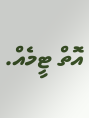އޮތް ޓީމެއް.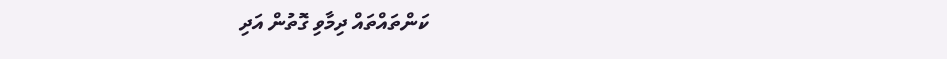ކަންތައްތައް ދިމާވި ގޮތުން އަދި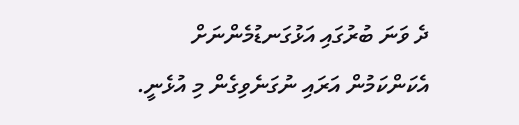ދެ ވަނަ ބުރުގައި އަޅުގަނޑުމެންނަށް އެކަންކަމުން އަރައި ނުގަނެވިގެން މި އުޅެނީ.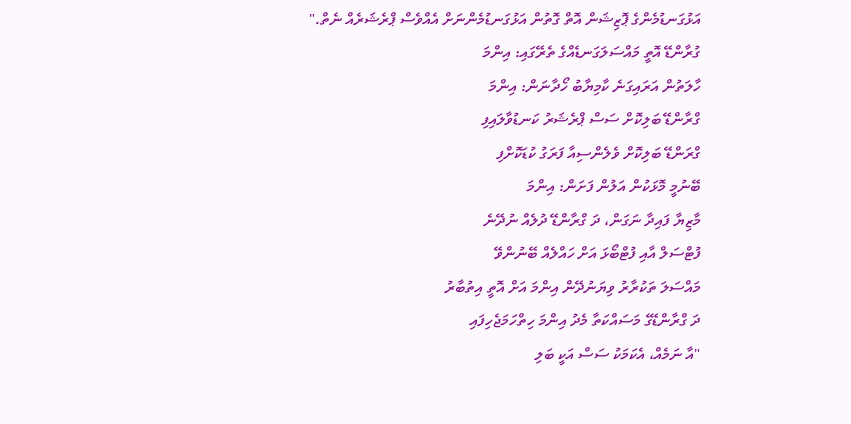އަޅުގަނޑުމެންގެ ޕޮޒިޝަން އޮތް ގޮތުން އަޅުގަނޑުމެންނަށް އެއްވެސް ޕްރެޝަރެއް ނެތް."
ގުރާންޑޭ އޮތީ މައްސަލަގަނޑެއްގެ ތެރޭގައި: އިންމަ
ހާލަތުން އަރައިގަނެ ކާމިޔާބު ހޯދާނަން: އިންމަ
ގްރާންޑޭ ބަލިކޮށް ސަސް ޕްރެޝަރު ކަނޑުވާލައިފި
ގްރަންޑޭ ބަލިކޮށް ވެލެންސިއާ ފަރަގު ކުޑަކޮށްފި
ބޭނުމީ މޮޅަކުން އަލުން ފަށަން: އިންމަ
މާޒިޔާ ފައިދާ ނަގަން، ދަ ގްރާންޑޭ ދުލެއް ނުދޭނެ
ފުޓްސަލް އާއި ފުޓްބޯޅަ އަށް ހައްލެއް ބޭނުންވޭ
މައްސަލަ ތަކުރާރު ވިޔަނުދޭން އިންމަ އަށް އޮތީ އިތުބާރު
ދަ ގްރާންޑޭގެ މަސައްކަތާ މެދު އިންމަ ހިތްހަމަޖެހިފައި
"އާ ނަމެއް، އެކަމަކު ސަސް އަކީ ބަލި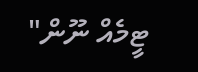ޓީމެއް ނޫން"